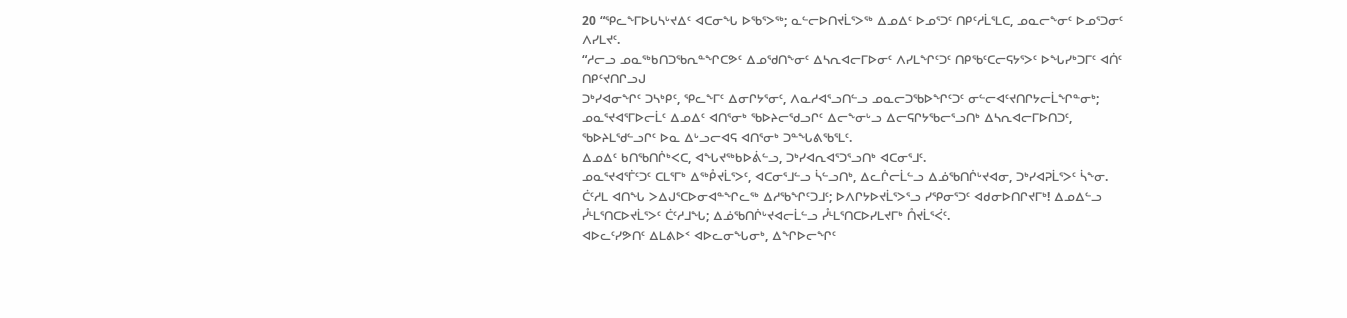20 “ᕿᓚᖕᒥᐅᒐᓴᒡᔪᐃᑦ ᐊᑕᓂᖓ ᐅᖃᕐᐳᖅ; ᓇᓪᓕᐅᑎᔪᒫᕐᐳᖅ ᐃᓄᐃᑦ ᐅᓄᕐᑐᑦ ᑎᑭᑦᓱᒫᕐᒪᑕ, ᓄᓇᓕᖕᓂᑦ ᐅᓄᕐᑐᓂᑦ ᐱᓯᒪᔪᑦ.
“ᓱᓕᓗ ᓄᓇᖅᑲᑎᑐᖃᕆᓐᖏᑕᕗᑦ ᐃᓄᖁᑎᖕᓂᑦ ᐃᓴᕆᐊᓕᒥᐅᓂᑦ ᐱᓯᒪᖏᑦᑐᑦ ᑎᑭᖃᑦᑕᓕᕋᔭᕐᐳᑦ ᐅᖓᓯᒃᑐᒥᑦ ᐊᑏᑦ ᑎᑭᑦᔪᑎᒋᓗᒍ
ᑐᒃᓯᐊᓂᖏᑦ ᑐᓴᒃᑭᑦ, ᕿᓚᖕᒥᑦ ᐃᓂᒋᔭᕐᓂᑦ, ᐱᓇᓱᐊᕐᓗᑎᓪᓗ ᓄᓇᓕᑐᖃᐅᖏᑦᑐᑦ ᓂᓪᓕᐊᑦᔪᑎᒋᔭᓕᒫᖏᓐᓂᒃ; ᓄᓇᕐᔪᐊᕐᒥᐅᓕᒫᑦ ᐃᓄᐃᑦ ᐊᑎᕐᓂᒃ ᖃᐅᔨᓕᖁᓗᒋᑦ ᐃᓕᖕᓂᒡᓗ ᐃᓕᕋᒋᔭᖃᓕᕐᓗᑎᒃ ᐃᓴᕆᐊᓕᒥᐅᑎᑐᑦ, ᖃᐅᔨᒪᖁᓪᓗᒋᑦ ᐅᓇ ᐃᒡᓗᓕᐊᕋ ᐊᑎᕐᓂᒃ ᑐᓐᖓᕕᖃᕐᒪᑦ.
ᐃᓄᐃᑦ ᑲᑎᖃᑎᒌᒃᐸᑕ, ᐊᖓᔪᖅᑲᐅᕖᓪᓗ, ᑐᒃᓯᐊᕆᐊᕐᑐᕐᓗᑎᒃ ᐊᑕᓂᕐᒧᑦ.
ᓄᓇᕐᔪᐊᕐᒦᑦᑐᑦ ᑕᒪᕐᒥᒃ ᐃᖅᑬᔪᒫᕐᐳᑦ, ᐊᑕᓂᕐᒧᓪᓗ ᓵᓪᓗᑎᒃ, ᐃᓚᒌᓕᒫᓪᓗ ᐃᓅᖃᑎᒌᒡᔪᐊᓂ, ᑐᒃᓯᐊᕈᒫᕐᐳᑦ ᓵᖕᓂ.
ᑖᑦᓱᒪ ᐊᑎᖓ ᐳᐃᒍᕐᑕᐅᓂᐊᓐᖏᓚᖅ ᐃᓱᖃᖏᑦᑐᒧᑦ; ᐅᐱᒋᔭᐅᔪᒫᕐᐳᕐᓗ ᓯᕿᓂᕐᑐᑦ ᐊᑯᓂᐅᑎᒋᔪᒥᒃ! ᐃᓄᐃᓪᓗ ᓮᒻᒪᕐᑎᑕᐅᔪᒫᕐᐳᑦ ᑖᑦᓱᒧᖓ; ᐃᓅᖃᑎᒌᒡᔪᐊᓕᒫᓪᓗ ᓮᒻᒪᕐᑎᑕᐅᓯᒪᔪᒥᒃ ᑍᔪᒫᕐᐹᑦ.
ᐊᐅᓚᑦᓯᕗᑎᑦ ᐃᒪᕕᐅᑉ ᐊᐅᓚᓂᖓᓂᒃ, ᐃᖏᐅᓕᖏᑦ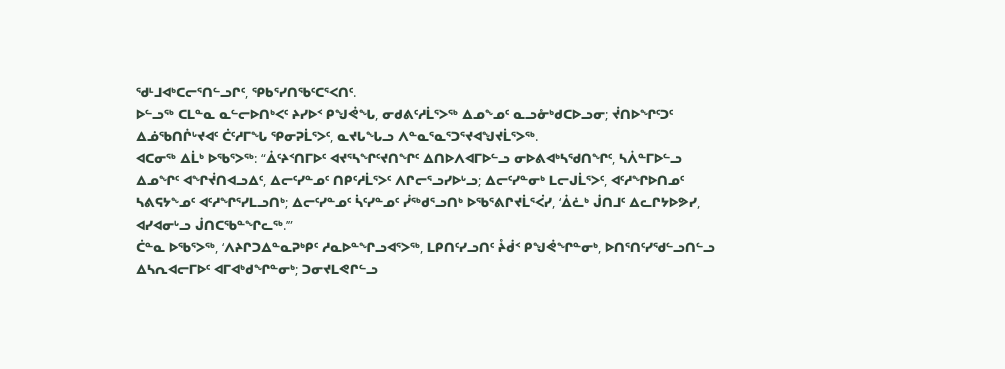ᖁᒻᒧᐊᒃᑕᓕᕐᑎᓪᓗᒋᑦ, ᕿᑲᕐᓯᑎᖃᑦᑕᕐᐸᑎᑦ.
ᐅᓪᓗᖅ ᑕᒪᓐᓇ ᓇᓪᓕᐅᑎᒃᐸᑦ ᔨᓯᐅᑉ ᑭᖑᕚᖓ, ᓂᑯᕕᑦᓱᒫᕐᐳᖅ ᐃᓄᖕᓄᑦ ᓇᓗᓁᒃᑯᑕᐅᓗᓂ; ᔫᑎᐅᖏᑦᑐᑦ ᐃᓅᖃᑎᒌᒡᔪᐊᑦ ᑖᑦᓱᒥᖓ ᕿᓂᕈᒫᕐᐳᑦ, ᓇᔪᒐᖓᓗ ᐱᓐᓇᕐᓇᕐᑐᕐᔪᐊᖑᔪᒫᕐᐳᖅ.
ᐊᑕᓂᖅ ᐃᒫᒃ ᐅᖃᕐᐳᖅ: “ᐄᑦᔨᑉᑎᒥᐅᑦ ᐊᔪᕐᓴᖏᑦᔪᑎᖏᑦ ᐃᑎᐅᐱᐊᒥᐅᓪᓗ ᓂᐅᕕᐊᒃᓴᖁᑎᖏᑦ, ᓴᐲᓐᒥᐅᓪᓗ ᐃᓄᖏᑦ ᐊᖏᔫᑎᐊᓗᐃᑦ, ᐃᓕᑦᓯᓐᓄᑦ ᑎᑭᑦᓱᒫᕐᐳᑦ ᐱᒋᓕᕐᓗᓯᐅᒡᓗ; ᐃᓕᑦᓯᓐᓂᒃ ᒪᓕᒍᒫᕐᐳᑦ, ᐊᑦᓱᖏᐅᑎᓄᑦ ᓴᕕᕋᔭᖕᓄᑦ ᐊᑦᓱᖏᕐᓯᒪᓗᑎᒃ; ᐃᓕᑦᓯᓐᓄᑦ ᓵᑦᓯᓐᓄᑦ ᓰᖅᑯᕐᓗᑎᒃ ᐅᖃᕐᕕᒋᔪᒫᕐᐹᓯ, ‘ᐄᓛᒃ ᒎᑎᒧᑦ ᐃᓚᒋᔭᐅᕗᓯ, ᐊᓯᐊᓂᒡᓗ ᒎᑎᑕᖃᓐᖏᓚᖅ.’”
ᑖᓐᓇ ᐅᖃᕐᐳᖅ, ‘ᐱᔨᒋᑐᐃᓐᓇᕈᒃᑭᑦ ᓱᓇᐅᓐᖏᓗᐊᕐᐳᖅ, ᒪᑭᑎᑦᓯᓗᑎᑦ ᔧᑰᑉ ᑭᖑᕚᖏᓐᓂᒃ, ᐅᑎᕐᑎᑦᓯᖁᓪᓗᑎᓪᓗ ᐃᓴᕆᐊᓕᒥᐅᑦ ᐊᒥᐊᒃᑯᖏᓐᓂᒃ; ᑐᓂᔪᒪᕙᒋᓪᓗ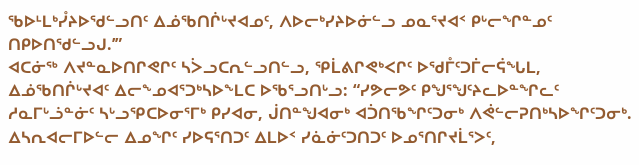ᖃᐅᒻᒪᒃᓮᔨᐅᖁᓪᓗᑎᑦ ᐃᓅᖃᑎᒌᒡᔪᐊᓄᑦ, ᐱᐅᓕᒃᓯᔨᐅᓃᓪᓗ ᓄᓇᕐᔪᐊᑉ ᑭᒡᓕᖏᓐᓄᑦ ᑎᑭᐅᑎᖁᓪᓗᒍ.’”
ᐊᑕᓃᖅ ᐱᔪᓐᓇᐅᑎᒋᕙᒋᑦ ᓴᐴᓗᑕᕆᓪᓗᑎᓪᓗ, ᕿᒫᕕᒋᕙᒃᐸᒋᑦ ᐅᖁᒤᑦᑐᒦᓕᕌᖓᒪ, ᐃᓅᖃᑎᒌᒡᔪᐊᑦ ᐃᓕᖕᓄᐊᕐᑐᒃᓴᐅᖕᒪᑕ ᐅᖃᕐᓗᑎᒡᓗ: “ᓯᕗᓕᕗᑦ ᑭᖑᕐᖑᑦᔨᓚᐅᓐᖏᓚᑦ ᓱᓇᒥᒡᓘᓐᓃᑦ ᓴᒡᓗᕿᑕᐅᓂᕐᒥᒃ ᑭᓯᐊᓂ, ᒎᑎᓐᖑᐊᓂᒃ ᐊᑑᑎᖃᖏᑦᑐᓂᒃ ᐱᕚᓪᓕᕈᑎᒃᓴᐅᖏᑦᑐᓂᒃ.
ᐃᓴᕆᐊᓕᒥᐅᓪᓕ ᐃᓄᖏᑦ ᓯᐅᕋᕐᑎᑐᑦ ᐃᒪᐅᑉ ᓯᓈᓃᑦᑐᑎᑐᑦ ᐅᓄᕐᑎᒋᔪᒫᕐᐳᑦ,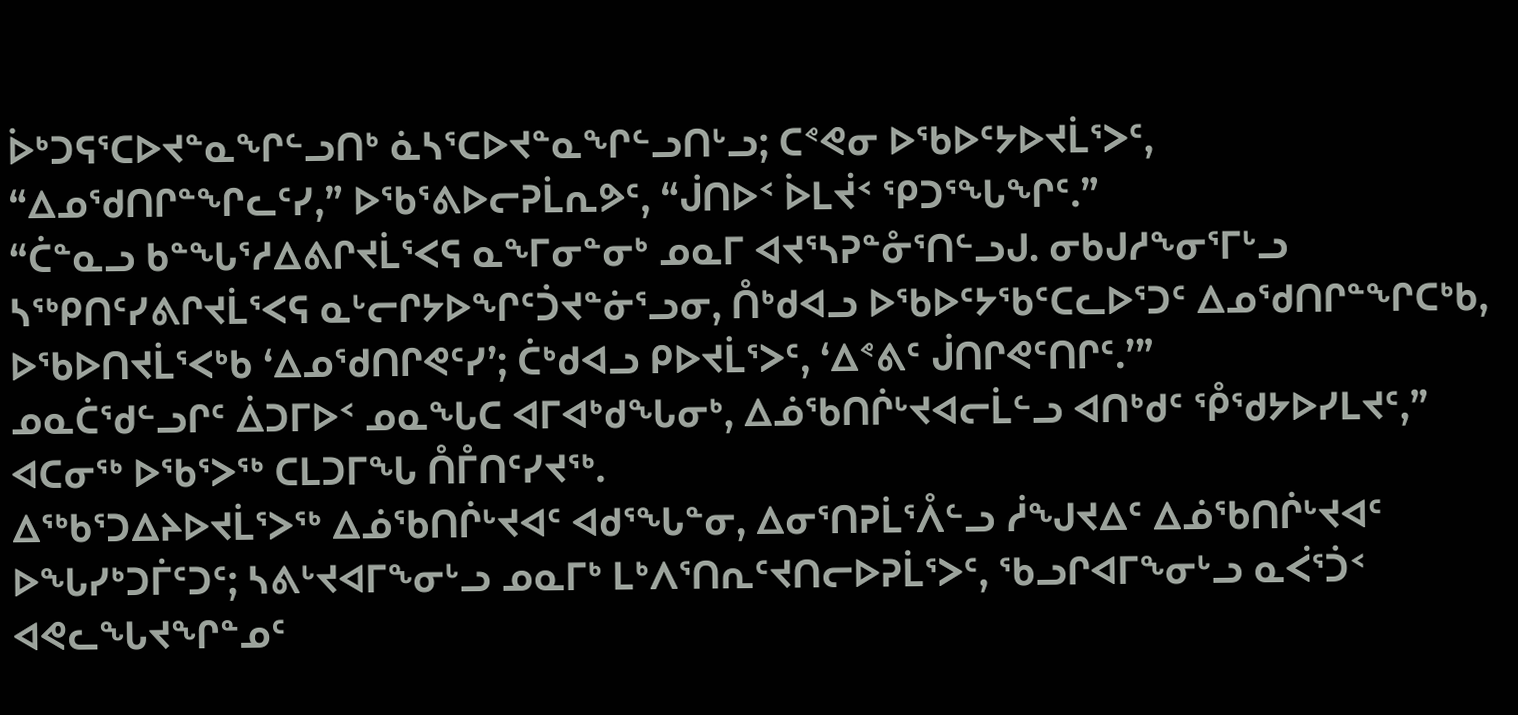ᐆᒃᑐᕋᕐᑕᐅᔪᓐᓇᖏᓪᓗᑎᒃ ᓈᓴᕐᑕᐅᔪᓐᓇᖏᓪᓗᑎᒡᓗ; ᑕᕝᕙᓂ ᐅᖃᐅᑦᔭᐅᔪᒫᕐᐳᑦ, “ᐃᓄᖁᑎᒋᓐᖏᓚᑦᓯ,” ᐅᖃᕐᕕᐅᓕᕈᒫᕆᕗᑦ, “ᒎᑎᐅᑉ ᐆᒪᔫᑉ ᕿᑐᕐᖓᖏᑦ.”
“ᑖᓐᓇᓗ ᑲᓐᖓᕐᓱᐃᕕᒋᔪᒫᕐᐸᕋ ᓇᖕᒥᓂᓐᓂᒃ ᓄᓇᒥ ᐊᔪᕐᓴᕈᓐᓁᕐᑎᓪᓗᒍ. ᓂᑲᒍᓱᖕᓂᕐᒥᒡᓗ ᓴᖅᑭᑎᑦᓯᕕᒋᔪᒫᕐᐸᕋ ᓇᒡᓕᒋᔭᐅᖏᑦᑑᔪᓐᓃᕐᓗᓂ, ᑍᒃᑯᐊᓗ ᐅᖃᐅᑦᔭᖃᑦᑕᓚᐅᕐᑐᑦ ᐃᓄᖁᑎᒋᓐᖏᑕᒃᑲ, ᐅᖃᐅᑎᔪᒫᕐᐸᒃᑲ ‘ᐃᓄᖁᑎᒋᕙᑦᓯ’; ᑖᒃᑯᐊᓗ ᑭᐅᔪᒫᕐᐳᑦ, ‘ᐃᕝᕕᑦ ᒎᑎᒋᕙᑦᑎᒋᑦ.’”
ᓄᓇᑖᖁᓪᓗᒋᑦ ᐄᑐᒥᐅᑉ ᓄᓇᖓᑕ ᐊᒥᐊᒃᑯᖓᓂᒃ, ᐃᓅᖃᑎᒌᒡᔪᐊᓕᒫᓪᓗ ᐊᑎᒃᑯᑦ ᕾᖁᔭᐅᓯᒪᔪᑦ,” ᐊᑕᓂᖅ ᐅᖃᕐᐳᖅ ᑕᒪᑐᒥᖓ ᑍᒤᑎᑦᓯᔪᖅ.
ᐃᖅᑲᕐᑐᐃᔨᐅᔪᒫᕐᐳᖅ ᐃᓅᖃᑎᒌᒡᔪᐊᑦ ᐊᑯᕐᖓᓐᓂ, ᐃᓂᕐᑎᕈᒫᕐᐰᓪᓗ ᓲᖑᔪᐃᑦ ᐃᓅᖃᑎᒌᒡᔪᐊᑦ ᐅᖓᓯᒃᑐᒦᑦᑐᑦ; ᓴᕕᒡᔪᐊᒥᖕᓂᒡᓗ ᓄᓇᒥᒃ ᒪᒃᐱᕐᑎᕆᑦᔪᑎᓕᐅᕈᒫᕐᐳᑦ, ᖃᓗᒋᐊᒥᖕᓂᒡᓗ ᓇᐹᕐᑑᑉ ᐊᕙᓚᖓᔪᖏᓐᓄᑦ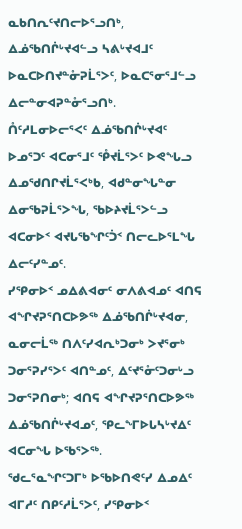ᓇᑲᑎᕆᑦᔪᑎᓕᐅᕐᓗᑎᒃ, ᐃᓅᖃᑎᒌᒡᔪᐊᓪᓗ ᓴᕕᒡᔪᐊᒧᑦ ᐅᓇᑕᐅᑎᔪᓐᓁᕈᒫᕐᐳᑦ, ᐅᓇᑕᕐᓂᕐᒧᓪᓗ ᐃᓕᓐᓂᐊᕈᓐᓁᕐᓗᑎᒃ.
ᑍᑦᓱᒪᓂᐅᓕᕐᐸᑦ ᐃᓅᖃᑎᒌᒡᔪᐊᑦ ᐅᓄᕐᑐᑦ ᐊᑕᓂᕐᒧᑦ ᕾᔪᒫᕐᐳᑦ ᐅᕙᖓᓗ ᐃᓄᖁᑎᒋᔪᒫᕐᐸᒃᑲ, ᐊᑯᓐᓂᖓᓐᓂ ᐃᓂᖃᕈᒫᕐᐳᖓ, ᖃᐅᔨᔪᒫᕐᐳᓪᓗ ᐊᑕᓂᐅᑉ ᐊᔪᒐᖃᖏᑦᑑᑉ ᑎᓕᓚᐅᕐᒪᖓ ᐃᓕᑦᓯᓐᓄᑦ.
ᓯᕿᓂᐅᑉ ᓄᐃᕕᐊᓂᑦ ᓂᐱᕕᐊᓄᑦ ᐊᑎᕋ ᐊᖏᔪᕈᕐᑎᑕᐅᕗᖅ ᐃᓅᖃᑎᒌᒡᔪᐊᓂ, ᓇᓂᓕᒫᖅ ᑎᐱᑦᓯᐊᕆᒃᑐᓂᒃ ᐳᔪᕐᓂᒃ ᑐᓂᕐᕈᓯᕐᐳᑦ ᐊᑎᓐᓄᑦ, ᐃᑦᔪᕐᓁᑦᑐᓂᒡᓗ ᑐᓂᕐᕈᑎᓂᒃ; ᐊᑎᕋ ᐊᖏᔪᕈᕐᑎᑕᐅᕗᖅ ᐃᓅᖃᑎᒌᒡᔪᐊᓄᑦ, ᕿᓚᖕᒥᐅᒐᓴᒡᔪᐃᑦ ᐊᑕᓂᖓ ᐅᖃᕐᐳᖅ.
ᖁᓚᕐᓇᖏᑦᑐᒥᒃ ᐅᖃᐅᑎᕙᑦᓯ ᐃᓄᐃᑦ ᐊᒥᓱᑦ ᑎᑭᑦᓱᒫᕐᐳᑦ, ᓯᕿᓂᐅᑉ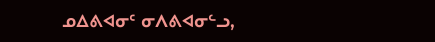ᓄᐃᕕᐊᓂᑦ ᓂᐱᕕᐊᓂᓪᓗ,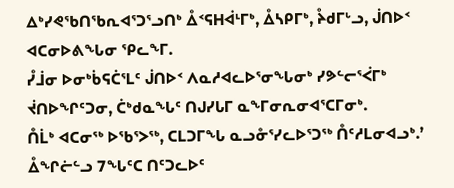ᐃᒃᓯᕙᖃᑎᖃᕆᐊᕐᑐᕐᓗᑎᒃ ᐂᑉᕋᕼᐋᒻᒥᒃ, ᐂᓴᑭᒥᒃ, ᔧᑯᒥᒡᓗ, ᒎᑎᐅᑉ ᐊᑕᓂᐅᕕᖓᓂ ᕿᓚᖕᒥ.
ᓮᒨᓂ ᐅᓂᒃᑳᕋᑖᕐᒪᑦ ᒎᑎᐅᑉ ᐱᓇᓱᐊᓚᐅᕐᓂᖓᓂᒃ ᓯᕗᓪᓕᕐᐹᒥᒃ ᔫᑎᐅᖏᑦᑐᓂ, ᑖᒃᑯᓇᖓᑦ ᑎᒍᓯᒐᒥ ᓇᖕᒥᓂᕆᓂᐊᕐᑕᒥᓂᒃ.
ᑍᒫᒃ ᐊᑕᓂᖅ ᐅᖃᕐᐳᖅ, ᑕᒪᑐᒥᖓ ᓇᓗᓁᕐᓯᓚᐅᕐᑐᖅ ᑍᑦᓱᒪᓂᐊᓗᒃ.’
ᐂᖏᓖᓪᓗ 7ᖓᑦᑕ ᑎᑦᑐᓚᐅᑦ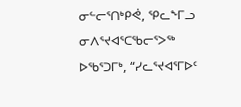ᓂᓪᓕᕐᑎᒃᑭᕚ, ᕿᓚᖕᒥᓗ ᓂᐱᕐᔪᐊᕐᑕᖃᓕᕐᐳᖅ ᐅᖃᕐᑐᒥᒃ, “ᓯᓚᕐᔪᐊᕐᒥᐅᑦ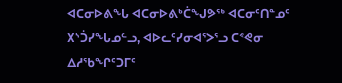ᐊᑕᓂᐅᕕᖓ ᐊᑕᓂᐅᕕᒃᑖᖑᕗᖅ ᐊᑕᓂᑦᑎᓐᓄᑦ ᙭ᔅᑑᓯᖓᓄᓪᓗ, ᐊᐅᓚᑦᓯᓂᐊᕐᐳᕐᓗ ᑕᕝᕙᓂ ᐃᓱᖃᖏᑦᑐᒥᑦ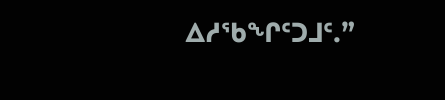ᐃᓱᖃᖏᑦᑐᒧᑦ.”